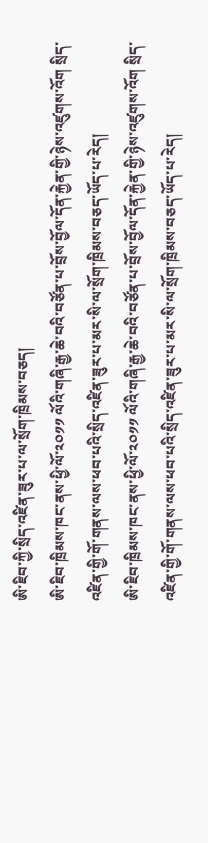ཨི་ཇིབ་ཀྱི་སྲིད་འཛིན་ཟུར་པ་ལ་སྲོག་ཁྲིམས་བཅད།
ཨི་ཇིབ་ཁྲིམས་ཁང་ནས་ཕྱི་ལོ་༢༠༡༡ ལོའི་གཞི་རྒྱ་ཆེ་བའི་བཙོན་པ་བྲོས་བྱོལ་དོན་རྐྱེན་གྱི་ཉེས་འཛུགས་འོག སྲིད་འཛིན་གྱི་གོ་གནས་ལས་ཕབ་པའི་སྲིད་འཛིན་ཟུར་པ་མར་སི་ལ་སྲོག་ཁྲིམས་བཅད་ཡོད་པ་རེད།
ཨི་ཇིབ་ཁྲིམས་ཁང་ནས་ཕྱི་ལོ་༢༠༡༡ ལོའི་གཞི་རྒྱ་ཆེ་བའི་བཙོན་པ་བྲོས་བྱོལ་དོན་རྐྱེན་གྱི་ཉེས་འཛུགས་འོག སྲིད་འཛིན་གྱི་གོ་གནས་ལས་ཕབ་པའི་སྲིད་འཛིན་ཟུར་པ་མར་སི་ལ་སྲོག་ཁྲིམས་བཅད་ཡོད་པ་རེད།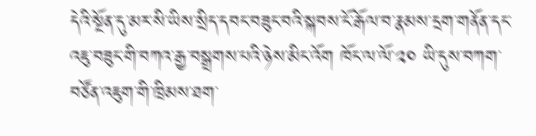དེའི་སྔོན་དུ་མར་སི་ཡིས་སྲིད་དབང་བཟུང་བའི་སྐབས་ངོ་རྒོལ་བ་རྣམས་དྲག་གནོན་དང་འཇུ་བཟུང་གི་བཀའ་རྒྱ་བསྒྲགས་པའི་ཉེས་མིང་འོག ཁོང་ལ་ལོ་༢༠ ཡི་དུས་བཀག་བཙོན་འཇུག་གི་ཁྲིམས་ཐག་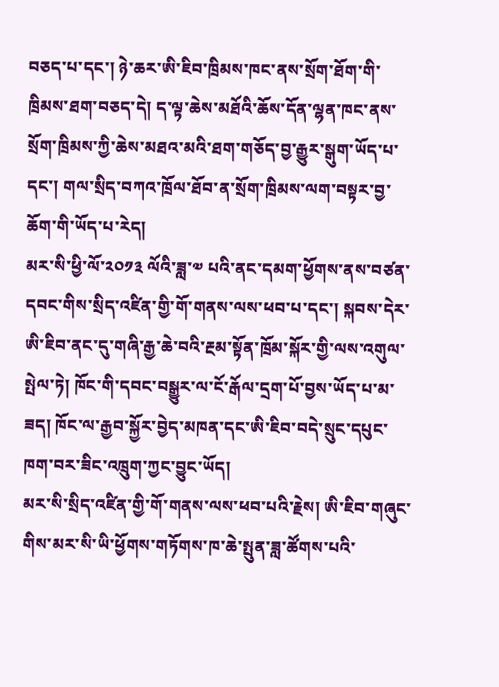བཅད་པ་དང་། ཉེ་ཆར་ཨི་ཇིབ་ཁྲིམས་ཁང་ནས་སྲོག་ཐོག་གི་ཁྲིམས་ཐག་བཅད་དེ། ད་ལྟ་ཆེས་མཐོའི་ཆོས་དོན་ལྷན་ཁང་ནས་སྲོག་ཁྲིམས་ཀྱི་ཆེས་མཐའ་མའི་ཐག་གཅོད་བྱ་རྒྱུར་སྒུག་ཡོད་པ་དང་། གལ་སྲིད་བཀའ་ཁྲོལ་ཐོབ་ན་སྲོག་ཁྲིམས་ལག་བསྟར་བྱ་ཆོག་གི་ཡོད་པ་རེད།
མར་སི་ཕྱི་ལོ་༢༠༡༣ ལོའི་ཟླ་༧ པའི་ནང་དམག་ཕྱོགས་ནས་བཙན་དབང་གིས་སྲིད་འཛིན་གྱི་གོ་གནས་ལས་ཕབ་པ་དང་། སྐབས་དེར་ཨི་ཇིབ་ནང་དུ་གཞི་རྒྱ་ཆེ་བའི་རྔམ་སྟོན་ཁྲོམ་སྐོར་གྱི་ལས་འགུལ་སྤེལ་ཏེ། ཁོང་གི་དབང་བསྒྱུར་ལ་ངོ་རྒོལ་དྲག་པོ་བྱས་ཡོད་པ་མ་ཟད། ཁོང་ལ་རྒྱབ་སྐྱོར་བྱེད་མཁན་དང་ཨི་ཇིབ་བདེ་སྲུང་དཔུང་ཁག་བར་ཟིང་འཁྲུག་ཀྱང་བྱུང་ཡོད།
མར་སི་སྲིད་འཛིན་གྱི་གོ་གནས་ལས་ཕབ་པའི་རྗེས། ཨི་ཇིབ་གཞུང་གིས་མར་སི་ཡི་ཕྱོགས་གཏོགས་ཁ་ཆེ་སྤུན་ཟླ་ཚོགས་པའི་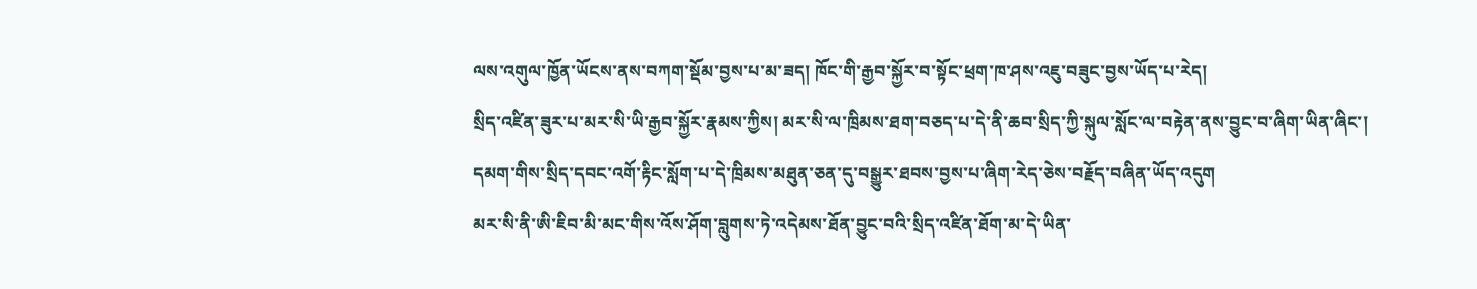ལས་འགུལ་ཁྱོན་ཡོངས་ནས་བཀག་སྡོམ་བྱས་པ་མ་ཟད། ཁོང་གི་རྒྱབ་སྐྱོར་བ་སྟོང་ཕྲག་ཁ་ཤས་འཇུ་བཟུང་བྱས་ཡོད་པ་རེད།
སྲིད་འཛིན་ཟུར་པ་མར་སི་ཡི་རྒྱབ་སྐྱོར་རྣམས་ཀྱིས། མར་སི་ལ་ཁྲིམས་ཐག་བཅད་པ་དེ་ནི་ཆབ་སྲིད་ཀྱི་སྐུལ་སློང་ལ་བརྟེན་ནས་བྱུང་བ་ཞིག་ཡིན་ཞིང་། དམག་གིས་སྲིད་དབང་འགོ་རྟིང་སློག་པ་དེ་ཁྲིམས་མཐུན་ཅན་དུ་བསྒྱུར་ཐབས་བྱས་པ་ཞིག་རེད་ཅེས་བརྗོད་བཞིན་ཡོད་འདུག
མར་སི་ནི་ཨི་ཇིབ་མི་མང་གིས་འོས་ཤོག་བླུགས་ཏེ་འདེམས་ཐོན་བྱུང་བའི་སྲིད་འཛིན་ཐོག་མ་དེ་ཡིན་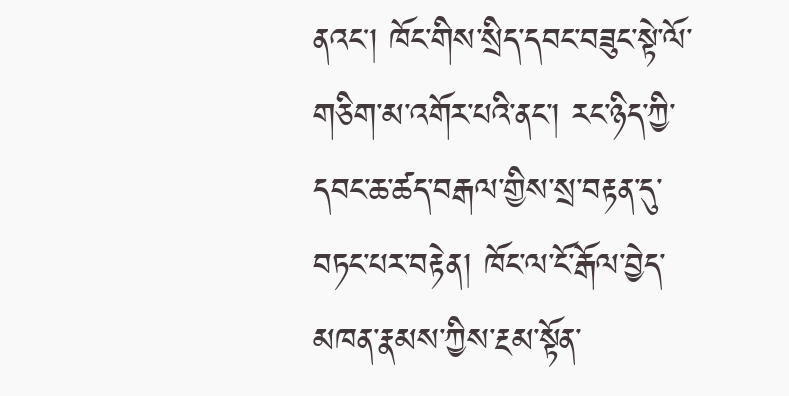ནའང། ཁོང་གིས་སྲིད་དབང་བཟུང་སྟེ་ལོ་གཅིག་མ་འགོར་པའི་ནང་། རང་ཉིད་ཀྱི་དབང་ཆ་ཚད་བརྒལ་གྱིས་སྲ་བརྟན་དུ་བཏང་པར་བརྟེན། ཁོང་ལ་ངོ་རྒོལ་བྱེད་མཁན་རྣམས་ཀྱིས་རྔམ་སྟོན་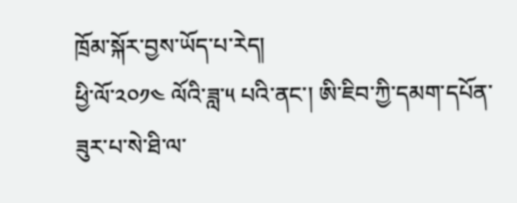ཁྲོམ་སྐོར་བྱས་ཡོད་པ་རེད།
ཕྱི་ལོ་༢༠༡༤ ལོའི་ཟླ་༥ པའི་ནང་། ཨི་ཇིབ་ཀྱི་དམག་དཔོན་ཟུར་པ་སེ་ཐི་ལ་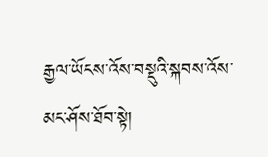རྒྱལ་ཡོངས་འོས་བསྡུའི་སྐབས་འོས་མང་ཤོས་ཐོབ་སྟེ།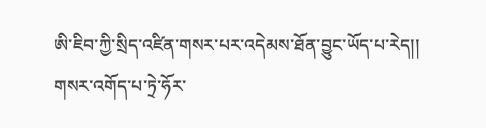ཨི་ཇིབ་ཀྱི་སྲིད་འཛིན་གསར་པར་འདེམས་ཐོན་བྱུང་ཡོད་པ་རེད།།
གསར་འགོད་པ་ཏྲེ་ཧོར་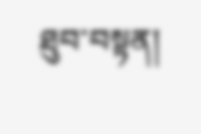ཐུབ་བསྟན།